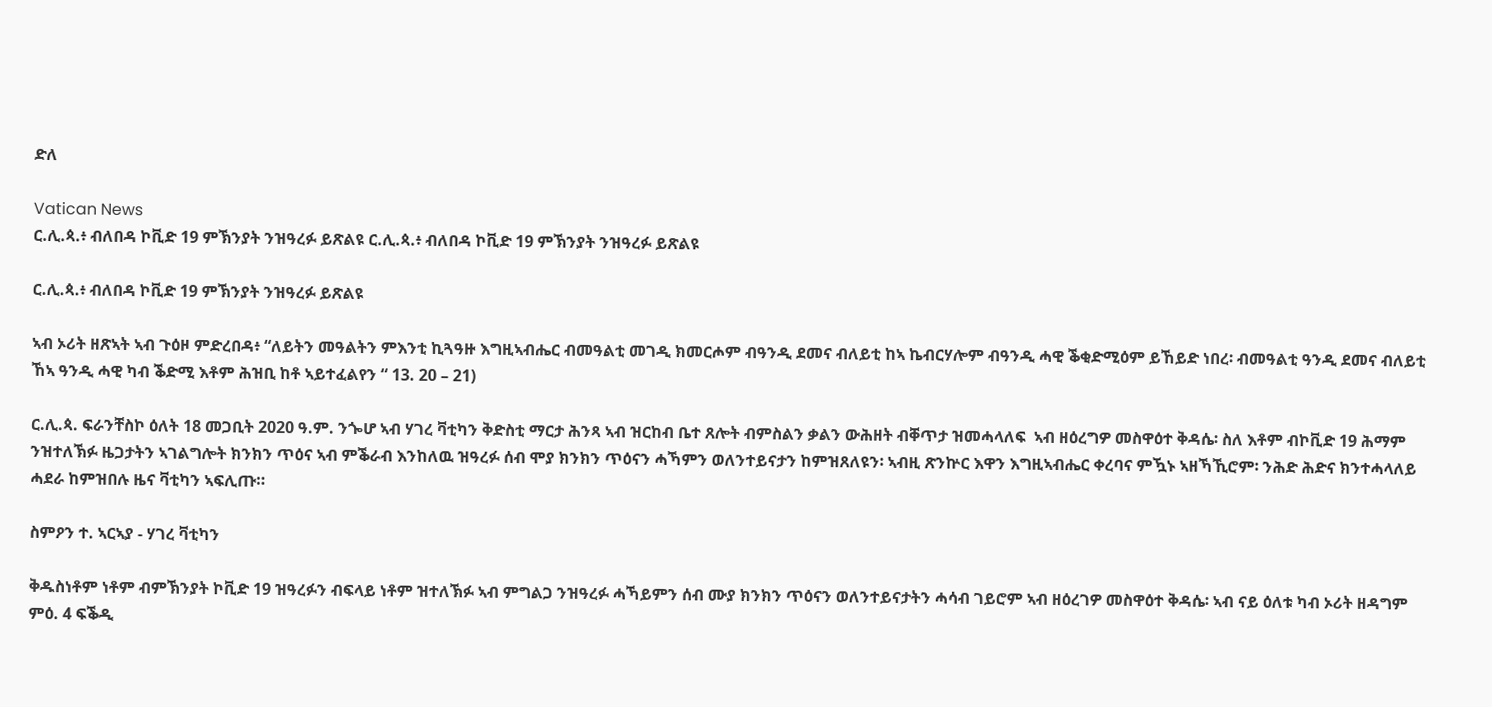ድለ

Vatican News
ር.ሊ.ጳ.፥ ብለበዳ ኮቪድ 19 ምኽንያት ንዝዓረፉ ይጽልዩ ር.ሊ.ጳ.፥ ብለበዳ ኮቪድ 19 ምኽንያት ንዝዓረፉ ይጽልዩ

ር.ሊ.ጳ.፥ ብለበዳ ኮቪድ 19 ምኽንያት ንዝዓረፉ ይጽልዩ

ኣብ ኦሪት ዘጽኣት ኣብ ጉዕዞ ምድረበዳ፥ “ለይትን መዓልትን ምእንቲ ኪጓዓዙ እግዚኣብሔር ብመዓልቲ መገዲ ክመርሖም ብዓንዲ ደመና ብለይቲ ከኣ ኬብርሃሎም ብዓንዲ ሓዊ ቕቂድሚዕም ይኸይድ ነበረ፡ ብመዓልቲ ዓንዲ ደመና ብለይቲ ኸኣ ዓንዲ ሓዊ ካብ ቕድሚ እቶም ሕዝቢ ከቶ ኣይተፈልየን “ 13. 20 – 21)

ር.ሊ.ጳ. ፍራንቸስኮ ዕለት 18 መጋቢት 2020 ዓ.ም. ንጐሆ ኣብ ሃገረ ቫቲካን ቅድስቲ ማርታ ሕንጻ ኣብ ዝርከብ ቤተ ጸሎት ብምስልን ቃልን ውሕዘት ብቐጥታ ዝመሓላለፍ  ኣብ ዘዕረግዎ መስዋዕተ ቅዳሴ፡ ስለ እቶም ብኮቪድ 19 ሕማም ንዝተለኽፉ ዜጋታትን ኣገልግሎት ክንክን ጥዕና ኣብ ምቕራብ እንከለዉ ዝዓረፉ ሰብ ሞያ ክንክን ጥዕናን ሓኻምን ወለንተይናታን ከምዝጸለዩን፡ ኣብዚ ጽንኵር እዋን እግዚኣብሔር ቀረባና ምዃኑ ኣዘኻኺሮም፡ ንሕድ ሕድና ክንተሓላለይ ሓደራ ከምዝበሉ ዜና ቫቲካን ኣፍሊጡ።

ስምዖን ተ. ኣርኣያ - ሃገረ ቫቲካን

ቅዱስነቶም ነቶም ብምኽንያት ኮቪድ 19 ዝዓረፉን ብፍላይ ነቶም ዝተለኽፉ ኣብ ምግልጋ ንዝዓረፉ ሓኻይምን ሰብ ሙያ ክንክን ጥዕናን ወለንተይናታትን ሓሳብ ገይሮም ኣብ ዘዕረገዎ መስዋዕተ ቅዳሴ፡ ኣብ ናይ ዕለቱ ካብ ኦሪት ዘዳግም ምዕ. 4 ፍቕዲ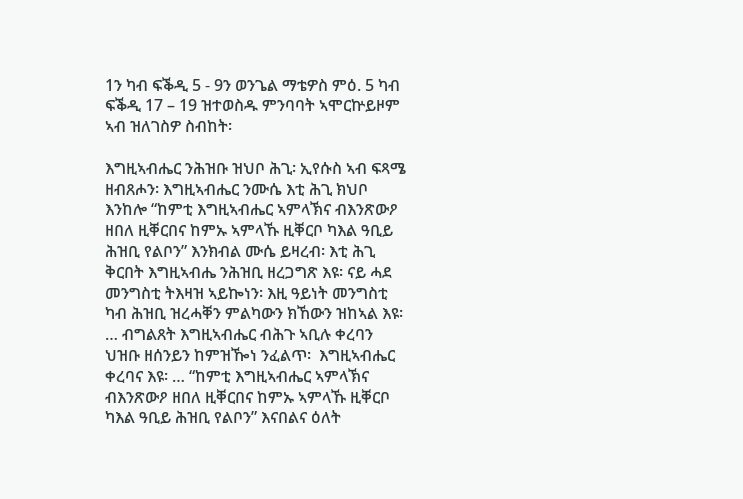1ን ካብ ፍቕዲ 5 - 9ን ወንጌል ማቴዎስ ምዕ. 5 ካብ ፍቕዲ 17 – 19 ዝተወስዱ ምንባባት ኣሞርኵይዞም ኣብ ዝለገስዎ ስብከት፡

እግዚኣብሔር ንሕዝቡ ዝህቦ ሕጊ፡ ኢየሱስ ኣብ ፍጻሜ ዘብጸሖን፡ እግዚኣብሔር ንሙሴ እቲ ሕጊ ክህቦ እንከሎ “ከምቲ እግዚኣብሔር ኣምላኽና ብእንጽውዖ ዘበለ ዚቐርበና ከምኡ ኣምላኹ ዚቐርቦ ካእል ዓቢይ ሕዝቢ የልቦን” እንክብል ሙሴ ይዛረብ፡ እቲ ሕጊ ቅርበት እግዚኣብሔ ንሕዝቢ ዘረጋግጽ እዩ፡ ናይ ሓደ መንግስቲ ትእዛዝ ኣይኰነን፡ እዚ ዓይነት መንግስቲ ካብ ሕዝቢ ዝረሓቐን ምልካውን ክኸውን ዝከኣል እዩ፡ … ብግልጸት እግዚኣብሔር ብሕጉ ኣቢሉ ቀረባን ህዝቡ ዘሰንይን ከምዝዀነ ንፈልጥ፡  እግዚኣብሔር ቀረባና እዩ፡ … “ከምቲ እግዚኣብሔር ኣምላኽና ብእንጽውዖ ዘበለ ዚቐርበና ከምኡ ኣምላኹ ዚቐርቦ ካእል ዓቢይ ሕዝቢ የልቦን” እናበልና ዕለት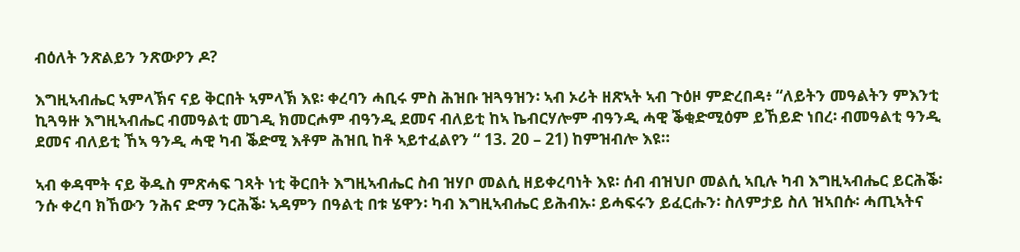ብዕለት ንጽልይን ንጽውዖን ዶ?

እግዚኣብሔር ኣምላኽና ናይ ቅርበት ኣምላኽ እዩ፡ ቀረባን ሓቢሩ ምስ ሕዝቡ ዝጓዓዝን፡ ኣብ ኦሪት ዘጽኣት ኣብ ጉዕዞ ምድረበዳ፥ “ለይትን መዓልትን ምእንቲ ኪጓዓዙ እግዚኣብሔር ብመዓልቲ መገዲ ክመርሖም ብዓንዲ ደመና ብለይቲ ከኣ ኬብርሃሎም ብዓንዲ ሓዊ ቕቂድሚዕም ይኸይድ ነበረ፡ ብመዓልቲ ዓንዲ ደመና ብለይቲ ኸኣ ዓንዲ ሓዊ ካብ ቕድሚ እቶም ሕዝቢ ከቶ ኣይተፈልየን “ 13. 20 – 21) ከምዝብሎ እዩ።

ኣብ ቀዳሞት ናይ ቅዱስ ምጽሓፍ ገጻት ነቲ ቅርበት እግዚኣብሔር ስብ ዝሃቦ መልሲ ዘይቀረባነት እዩ፡ ሰብ ብዝህቦ መልሲ ኣቢሉ ካብ እግዚኣብሔር ይርሕቕ፡ ንሱ ቀረባ ክኸውን ንሕና ድማ ንርሕቕ፡ ኣዳምን በዓልቲ በቱ ሄዋን፡ ካብ እግዚኣብሔር ይሕብኡ፡ ይሓፍሩን ይፈርሑን፡ ስለምታይ ስለ ዝኣበሱ፡ ሓጢኣትና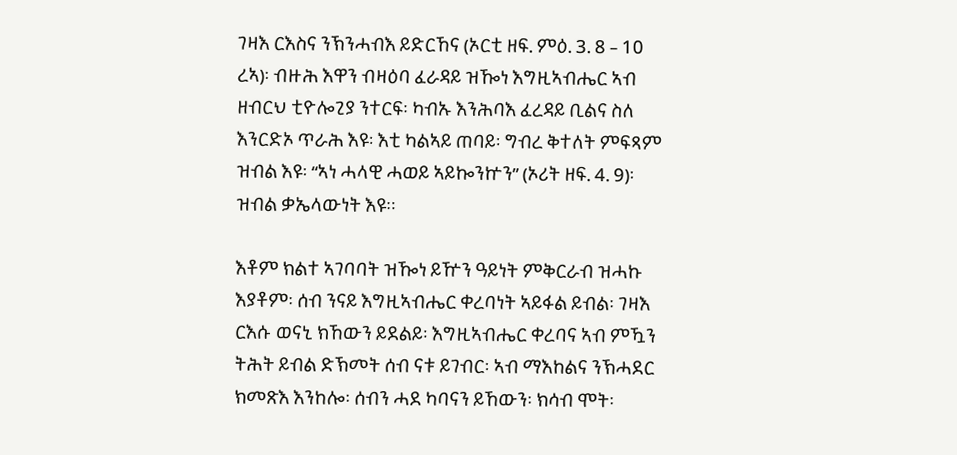ገዛእ ርእስና ንኽንሓብእ ይድርኸና (ኦርቲ ዘፍ. ምዕ. 3. 8 – 10 ረኣ)፡ ብዙሕ እዋን ብዛዕባ ፈራዳይ ዝዀነ እግዚኣብሔር ኣብ ዘብርህ ቲዮሎጊያ ንተርፍ፡ ካብኡ እንሕባእ ፈረዳይ ቢልና ስለ እንርድኦ ጥራሕ እዩ፡ እቲ ካልኣይ ጠባይ፡ ግብረ ቅተለት ምፍጻም ዝብል እዩ፡ “ኣነ ሓላዊ ሓወይ ኣይኰንኵን” (ኦሪት ዘፍ. 4. 9)፡ ዝብል ቃኤላውነት እዩ።

እቶም ክልተ ኣገባባት ዝዀነ ይዅን ዓይነት ምቅርራብ ዝሓኩ እያቶም፡ ሰብ ንናይ እግዚኣብሔር ቀረባነት ኣይፋል ይብል፡ ገዛእ ርእሱ ወናኒ ክኸውን ይደልይ፡ እግዚኣብሔር ቀረባና ኣብ ምዃን ትሕት ይብል ድኽመት ሰብ ናቱ ይገብር፡ ኣብ ማእከልና ንኽሓደር ክመጽእ እንከሎ፡ ሰብን ሓደ ካባናን ይኸውን፡ ክሳብ ሞት፡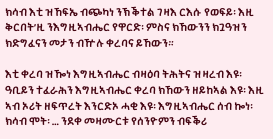ክሳብ እቲ ዝኸፍኤ ብጭካነ ንኽቕተል ገዛእ ርእሱ የወፍይ፡ እዚ ቅርበት’ዚ ንእግዚኣብሔር የዋርድ፡ ምስና ክኸውንን ክጓዓዝን ክድግፈናን መታን ብዅሉ ቀረባና ይኸውን።

እቲ ቀረባ ዝዀነ እግዚኣብሔር ብዛዕባ ትሕትና ዝዛረብ እዩ፡ ዓቢይን ተፈራሕን እግዚኣብሔር ቀረባ ክኸውን ዘይከኣል እዩ፡ እዚ ኣብ ኦሪት ዘፍጥረት እንርድኦ ሓቂ እዩ፡ እግዚኣብሔር ሰብ ኰነ፡ ክሳብ ሞት፡ … ንደቀ መዛሙርቱ የሰንዮምን ብፍቕሪ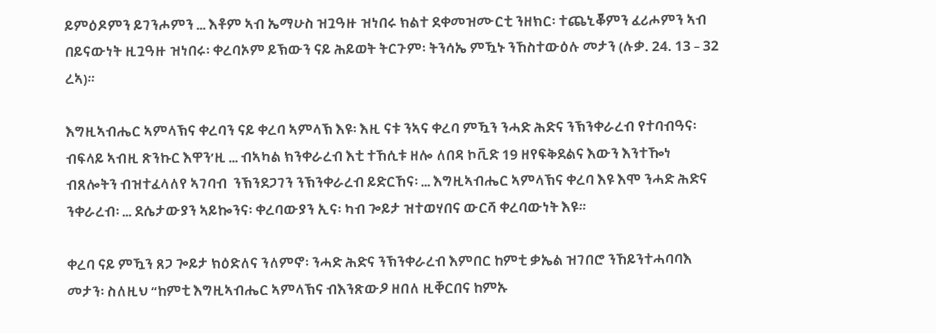ይምዕዶምን ይገንሖምን … እቶም ኣብ ኤማሁስ ዝጓዓዙ ዝነበሩ ክልተ ደቀመዝሙርቲ ንዘክር፡ ተጨኒቖምን ፈሪሖምን ኣብ በይናውነት ዚጓዓዙ ዝነበሩ፡ ቀረባኦም ይኽውን ናይ ሕይወት ትርጉም፡ ትንሳኤ ምዃኑ ንኸስተውዕሉ መታን (ሉቃ. 24. 13 – 32 ረኣ)።

እግዚኣብሔር ኣምላኽና ቀረባን ናይ ቀረባ ኣምላኽ እዩ፡ እዚ ናቱ ንኣና ቀረባ ምዃን ንሓድ ሕድና ንኽንቀራረብ የተባብዓና፡ ብፍላይ ኣብዚ ጽንኩር እዋን’ዚ … ብኣካል ክንቀራረብ እቲ ተኸሲቱ ዘሎ ለበዳ ኮቪድ 19 ዘየፍቅደልና እውን እንተዀነ ብጸሎትን ብዝተፈላለየ ኣገባብ  ንኽንደጋገን ንኽንቀራረብ ይድርኸና፡ … እግዚኣብሔር ኣምላኽና ቀረባ እዩ እሞ ንሓድ ሕድና ንቀራረብ፡ … ደሴታውያን ኣይኰንና፡ ቀረባውያን ኢና፡ ካብ ጐይታ ዝተወሃበና ውርሻ ቀረባውነት እዩ።

ቀረባ ናይ ምዃን ጸጋ ጐይታ ክዕድለና ንለምኖ፡ ንሓድ ሕድና ንኽንቀራረብ እምበር ከምቲ ቃኤል ዝገበሮ ንኸይንተሓባባእ መታን፡ ስለዚህ “ከምቲ እግዚኣብሔር ኣምላኽና ብእንጽውዖ ዘበለ ዚቐርበና ከምኡ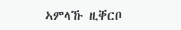ኣምላኹ ዚቐርቦ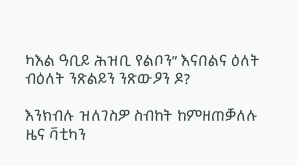ካእል ዓቢይ ሕዝቢ የልቦን” እናበልና ዕለት ብዕለት ንጽልይን ንጽውዖን ዶ?

እንክብሉ ዝለገስዎ ስብከት ከምዘጠቓለሉ ዜና ቫቲካን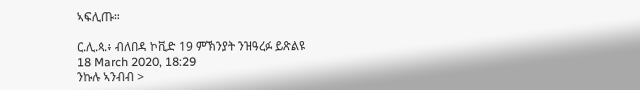ኣፍሊጡ።

ር.ሊ.ጳ.፥ ብለበዳ ኮቪድ 19 ምኽንያት ንዝዓረፉ ይጽልዩ
18 March 2020, 18:29
ንኩሉ ኣንብብ >